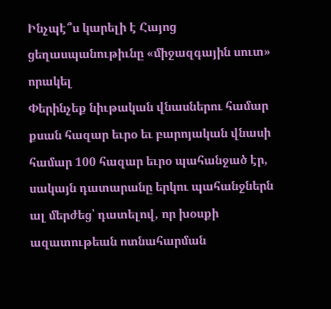Ինչպէ՞ս կարելի է Հայոց ցեղասպանութիւնը «միջազգային սուտ» որակել
Փերինչեք նիւթական վնասներու համար քսան հազար եւրօ եւ բարոյական վնասի համար 100 հազար եւրօ պահանջած էր, սակայն դատարանը երկու պահանջներն ալ մերժեց՝ դատելով, որ խօսքի ազատութեան ոտնահարման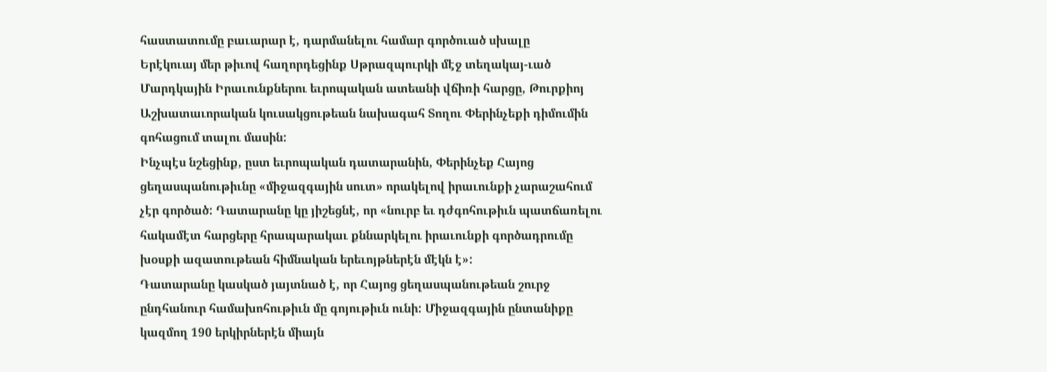հաստատումը բաւարար է, դարմանելու համար գործուած սխալը
Երէկուայ մեր թիւով հաղորդեցինք Սթրազպուրկի մէջ տեղակայ-ւած Մարդկային Իրաւունքներու եւրոպական ատեանի վճիռի հարցը, Թուրքիոյ Աշխատաւորական կուսակցութեան նախագահ Տողու Փերինչեքի դիմումին գոհացում տալու մասին:
Ինչպէս նշեցինք, ըստ եւրոպական դատարանին, Փերինչեք Հայոց ցեղասպանութիւնը «միջազգային սուտ» որակելով իրաւունքի չարաշահում չէր գործած: Դատարանը կը յիշեցնէ, որ «նուրբ եւ դժգոհութիւն պատճառելու հակամէտ հարցերը հրապարակաւ քննարկելու իրաւունքի գործադրումը խօսքի ազատութեան հիմնական երեւոյթներէն մէկն է»:
Դատարանը կասկած յայտնած է, որ Հայոց ցեղասպանութեան շուրջ ընդհանուր համախոհութիւն մը գոյութիւն ունի: Միջազգային ընտանիքը կազմող 190 երկիրներէն միայն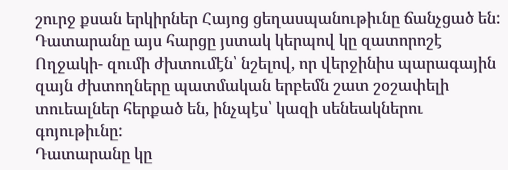շուրջ քսան երկիրներ Հայոց ցեղասպանութիւնը ճանչցած են:
Դատարանը այս հարցը յստակ կերպով կը զատորոշէ Ողջակի- զումի ժխտումէն՝ նշելով, որ վերջինիս պարագային զայն ժխտողները պատմական երբեմն շատ շօշափելի տուեալներ հերքած են, ինչպէս՝ կազի սենեակներու գոյութիւնը:
Դատարանը կը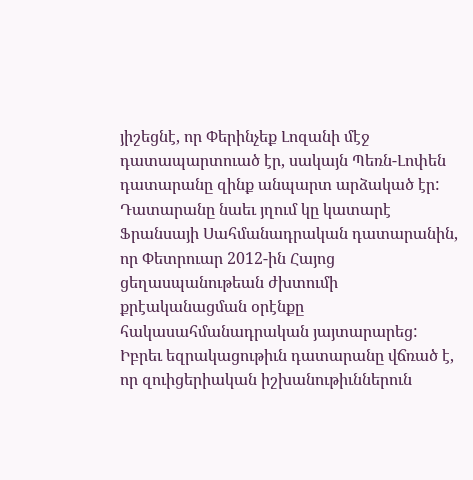յիշեցնէ, որ Փերինչեք Լոզանի մէջ դատապարտուած էր, սակայն Պեռն-Լոփեն դատարանը զինք անպարտ արձակած էր: Դատարանը նաեւ յղում կը կատարէ Ֆրանսայի Սահմանադրական դատարանին, որ Փետրուար 2012-ին Հայոց ցեղասպանութեան ժխտումի քրէականացման օրէնքը հակասահմանադրական յայտարարեց:
Իբրեւ եզրակացութիւն դատարանը վճռած է, որ զուիցերիական իշխանութիւններուն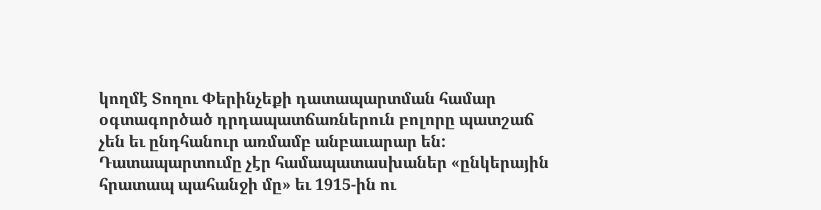կողմէ Տողու Փերինչեքի դատապարտման համար օգտագործած դրդապատճառներուն բոլորը պատշաճ չեն եւ ընդհանուր առմամբ անբաւարար են:
Դատապարտումը չէր համապատասխաներ «ընկերային հրատապ պահանջի մը» եւ 1915-ին ու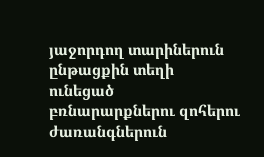յաջորդող տարիներուն ընթացքին տեղի ունեցած բռնարարքներու զոհերու ժառանգներուն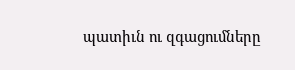պատիւն ու զգացումները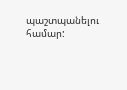պաշտպանելու համար: